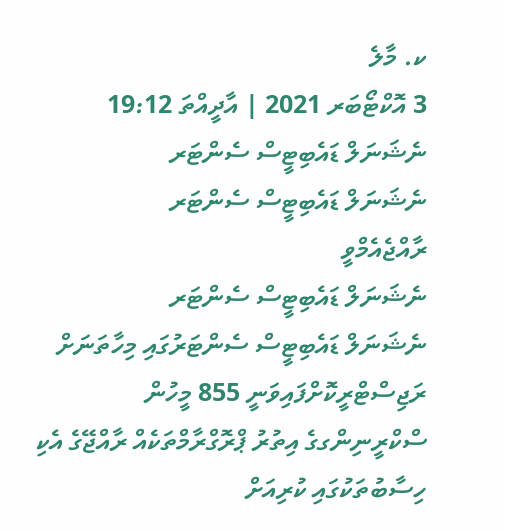ކ. މާލެ
3 އޮކްޓޯބަރ 2021 | އާދީއްތަ 19:12
ނެޝަނަލް ޑައެބިޓީސް ސެންޓަރ
ނެޝަނަލް ޑައެބިޓީސް ސެންޓަރ
ރާއްޖެއެމްވީ
ނެޝަނަލް ޑައެބިޓީސް ސެންޓަރ
ނެޝަނަލް ޑައެބިޓީސް ސެންޓަރުގައި މިހާތަނަށް ރަޖިސްޓްރީކޮށްފައިވަނީ 855 މީހުން
ސްކްރީނިންގގެ އިތުރު ޕްރޮގްރާމްތަކެއް ރާއްޖޭގެ އެކި ހިސާބުތަކުގައި ކުރިއަށް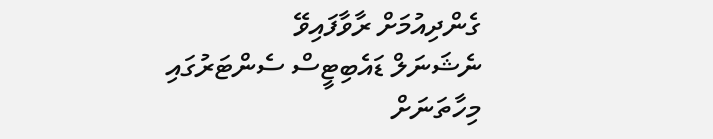ގެންދިއުމަށް ރާވާފައިވޭ
ނެޝަނަލް ޑައެބިޓީސް ސެންޓަރުގައި މިހާތަނަށް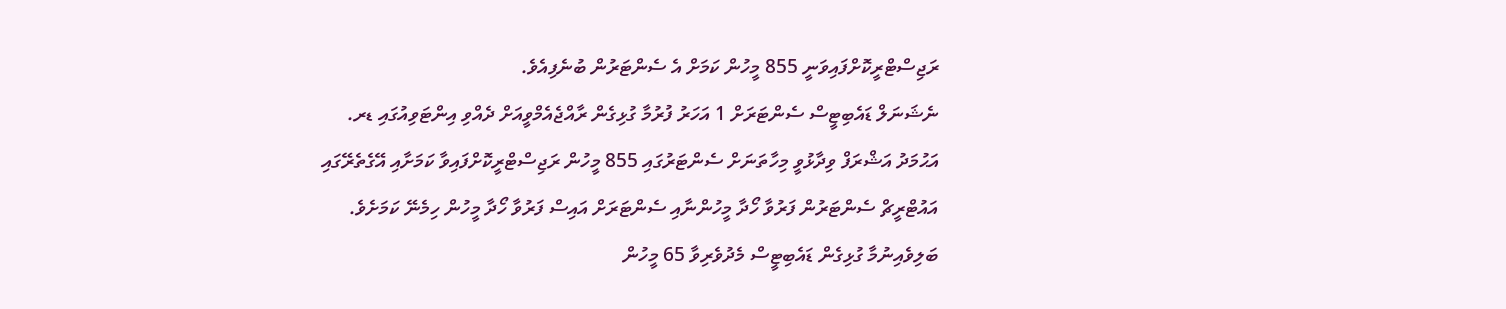ރަޖިސްޓްރީކޮށްފައިވަނީ 855 މީހުން ކަމަށް އެ ސެންޓަރުން ބުނެފިއެވެ.
ނެޝަނަލް ޑައެބިޓީސް ސެންޓަރަށް 1 އަހަރު ފުރުމާ ގުޅިގެން ރާއްޖެއެމްވީއަށް ދެއްވި އިންޓަވިއުގައި ޑރ. އަޙުމަދު އަޝްރަފް ވިދާޅުވީ މިހާތަނަށް ސެންޓަރުގައި 855 މީހުން ރަޖިސްޓްރީކޮށްފައިވާ ކަމަށާއި އޭގެތެރޭގައި އައުޓްރީޗް ސެންޓަރުން ފަރުވާ ހޯދާ މީހުންނާއި ސެންޓަރަށް އައިސް ފަރުވާ ހޯދާ މީހުން ހިމެނޭ ކަމަށެވެ. ބަލިވެއިނުމާ ގުޅިގެން ޑައެބިޓީސް މެދުވެރިވާ 65 މީހުން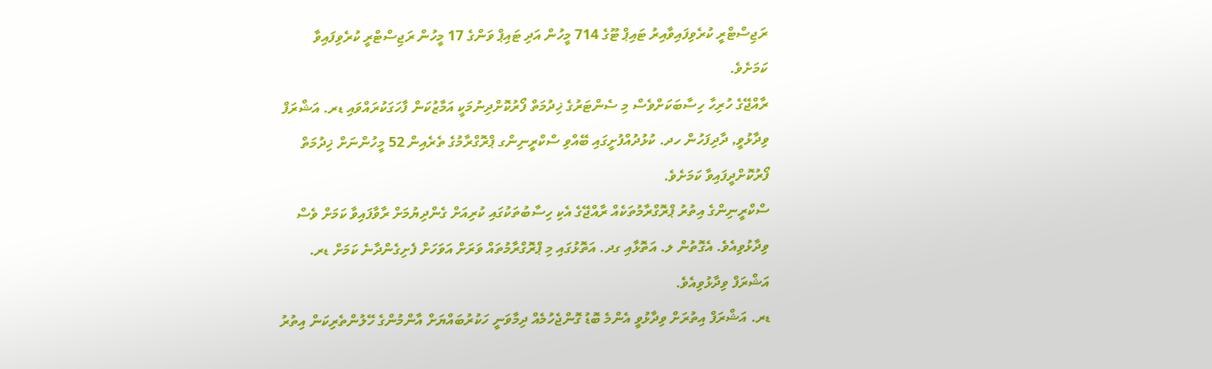ރަޖިސްޓްރީ ކުރެވިފައިވާއިރު ޓައިޕް ޓޫގެ 714 މީހުން އަދި ޓައިޕް ވަންގެ 17 މީހުން ރަޖިސްޓްރީ ކުރެވިފައިވާ ކަމަށެވެ.
ރާއްޖޭގެ ހުރިހާ ހިސާބަކަށްވެސް މި ސެންޓަރުގެ ޚިދުމަތް ފޯރުކޮށްދިނުމަކީ އަމާޒުކަން ފާހަގަކުރައްވައި ޑރ. އަޝްރަފް ވިދާޅުވީ, ދާދިފަހުން ހދ. ކުޅުދުއްފުށީގައި ބޭއްވި ސްކްރީނިންގ ޕްރޮގްރާމުގެ ތެރެއިން 52 މީހުންނަށް ޚިދުމަތް ފޯރުކޮށްދީފައިވާ ކަމަށެވެ.
ސްކްރީނިންގެ އިތުރު ޕްރޮގްރާމުތަކެއް ރާއްޖޭގެ އެކި ހިސާބުތަކުގައި ކުރިއަށް ގެންދިޔުމަށް ރާވާފައިވާ ކަމަށް ވެސް ވިދާޅުވިއެވެ. އެގޮތުން ލ. އަތޮޅާއި ގދ. އަތޮޅުގައި މި ޕްރޮގްރާމުތައް ވަރަށް އަވަހަށް ފެށިގެންދާނެ ކަމަށް ޑރ. އަޝްރަފް ވިދާޅުވިއެވެ.
ޑރ. އަޝްރަފް އިތުރަށް ވިދާޅުވީ އެންމެ ބޮޑު ގޮންޖެހުމެއް ދިމާވަނީ ހަކުރުބައްޔަށް އާންމުންގެ ހޭލުންތެރިކަން އިތުރު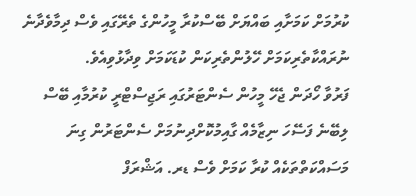ކުރުމަށް ކަމަށާއި ބައްޔަށް ބޭސްކުރާ މީހުންގެ ތެރޭގައި ވެސް ދިމާވެދާނެ ނުރައްކާތެރިކަމަށް ހޭލުންތެރިކަން ކުޑަކަމަށް ވިދާޅުވިއެވެ.
ފަރުވާ ހޯދަން ޖެހޭ މީހުން ސެންޓަރުގައި ރަޖިސްޓްރީ ކުރުމާއި ބޭސް ލިބޭނެ ފަސޭހަ ނިޒާމެއް ގާއިމުކޮށްދިނުމަށް ސެންޓަރުން ގިނަ މަސައްކަތްތަކެއް ކުރާ ކަމަށް ވެސް ޑރ. އަޝްރަފް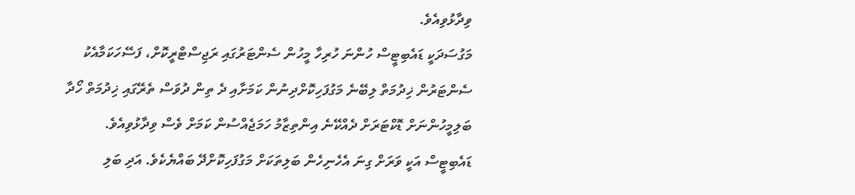ވިދާޅުވިއެވެ.
މަގުސަދަކީ ޑައެބިޓީސް ހުންނަ ހުރިހާ މީހުން ސެންޓަރުގައި ރަޖިސްޓްރީކޮށް، ފަސޭހަކަމާއެކު ސެންޓަރުން ޚިދުމަތް ލިބޭނެ މަގުފަހިކޮށްދިނުން ކަމަށާއި ދެ ތިން ދުވަސް ތެރޭގައި ޚިދުމަތް ހޯދާ ބަލިމީހުންނަށް ޑޮކްޓަރަށް ދެއްކޭނެ އިންތިޒާމު ހަމަޖެއްސުން ކަމަށް ވެސް ވިދާޅުވިއެވެ.
ޑައެބިޓީސް އަކީ ވަރަށް ގިނަ އެހެނިހެން ބަލިތަކަށް މަގުފަހިކޮށްދޭ ބައްޔެކެވެ. އަދި ބަލި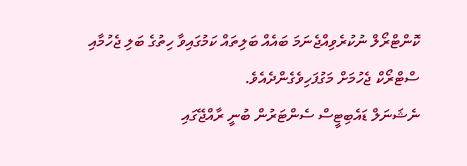ކޮންޓްރޯލް ނުކުރެވިއްޖެނަމަ ބައެއް ބަލިތައް ކަމުގައިވާ ހިތުގެ ބަލި ޖެހުމާއި ސްޓްރޯކް ޖެހުމަށް މަގުފަހިވެގެންދެއެވެ.
ނެޝަނަލް ޑައެބިޓީސް ސެންޓަރުން ބުނީ ރާއްޖޭގައި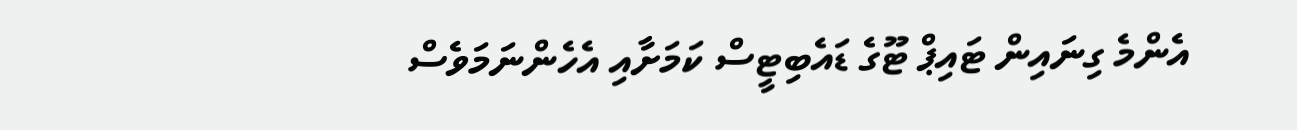އެންމެ ގިނައިން ޓައިޕް ޓޫގެ ޑައެބިޓީސް ކަމަށާއި އެހެންނަމަވެސް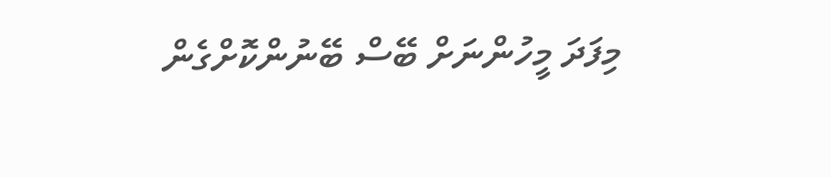މިފަދަ މީހުންނަށް ބޭސް ބޭނުންކޮށްގެން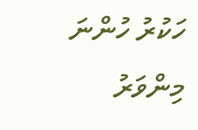ހަކުރު ހުންނަ މިންވަރު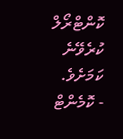ކޮންޓްރޯލް ކުރެވޭނެ ކަމަށެވެ.
- ކޮމެންޓް